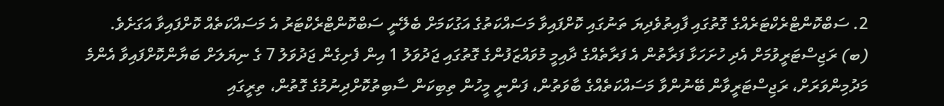2. ސަބްކޮންޓްރެކްޓަރެއްގެ ގޮތުގައި ފާއިތުވެދިޔަ ތަނުގައި ކޮށްފައިވާ މަސައްކަތުގެ އަގުކަމަށް ބެލޭނީ ސަބްކޮންޓްރެކްޓަރު އެ މަސައްކަތެއް ކޮށްފައިވާ އަގަށެވެ.
(ބ) ރަޖިސްޓަރީވުމަށް އެދި ހުށަހަޅާ ފަރާތުން އެ ފަރާތެއްގެ ދާއިމީ މުވައްޒަފުންގެ ގޮތުގައި ޖަދުވަލު 1 އިން ފެށިގެން ޖަދުވަލު 7 ގެ ނިޔަލަށް ބަޔާންކޮށްފައިވާ އެންމެ މަދުމިންވަރަށް، ރަޖިސްޓަރީވާން ބޭނުންވާ މަސައްކަތެއްގެ ބާވަތުން، ފަންނީ މީހުން ތިބިކަން ސާބިތުކޮށްދިނުމުގެ ގޮތުން، ތިރީގައި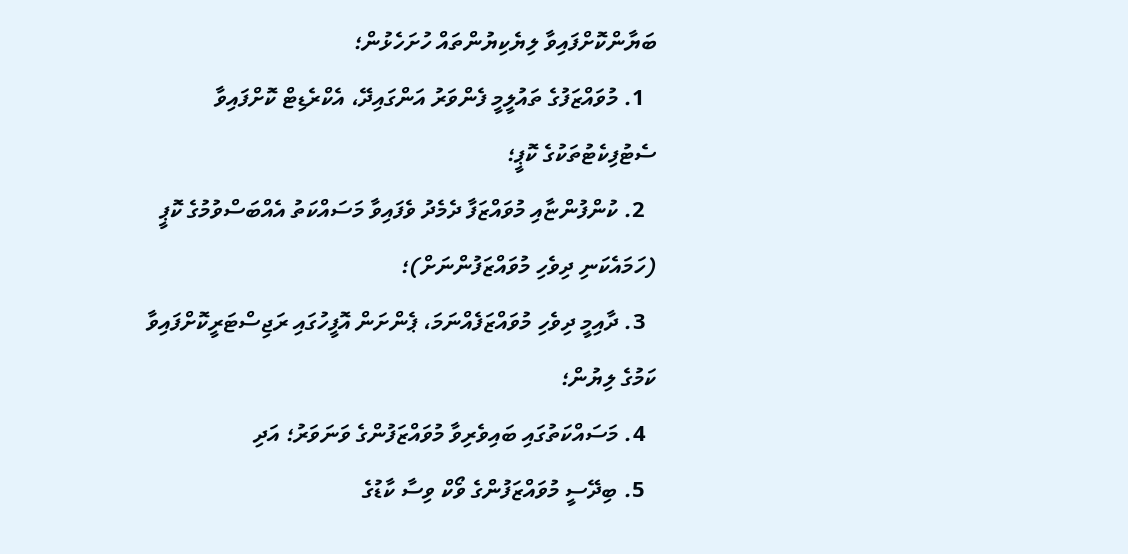ބަޔާންކޮށްފައިވާ ލިޔެކިޔުންތައް ހުށަހެޅުން؛
  1. މުވައްޒަފުގެ ތައުލީމީ ފެންވަރު އަންގައިދޭ، އެކްރެޑިޓް ކޮށްފައިވާ ސެޓުފިކެޓުތަކުގެ ކޮޕީ؛
  2. ކުންފުންޏާއި މުވައްޒަފާ ދެމެދު ވެފައިވާ މަސައްކަތު އެއްބަސްވުމުގެ ކޮޕީ (ހަމައެކަނި ދިވެހި މުވައްޒަފުންނަށް)؛
  3. ދާއިމީ ދިވެހި މުވައްޒަފެއްނަމަ، ޕެންށަން އޮފީހުގައި ރަޖިސްޓަރީކޮށްފައިވާ ކަމުގެ ލިޔުން؛
  4. މަސައްކަތުގައި ބައިވެރިވާ މުވައްޒަފުންގެ ވަނަވަރު؛ އަދި
  5. ބިދޭސީ މުވައްޒަފުންގެ ވޯކް ވިސާ ކާޑުގެ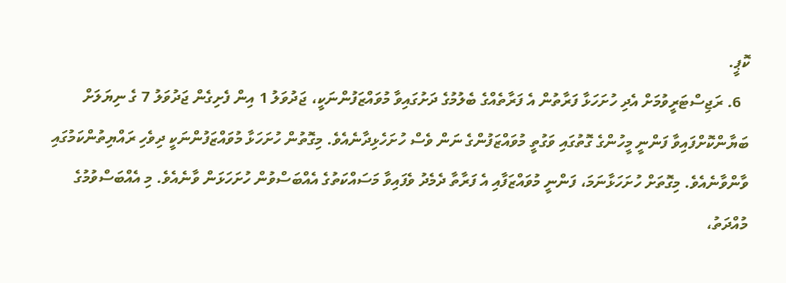ކޮޕީ.
  6. ރަޖިސްޓަރީވުމަށް އެދި ހުށަހަޅާ ފަރާތުން އެ ފަރާތެއްގެ ބެލުމުގެ ދަށުގައިވާ މުވައްޒަފުންނަކީ، ޖަދުވަލު 1 އިން ފެށިގެން ޖަދުވަލު 7 ގެ ނިޔަލަށް ބަޔާންކޮށްފައިވާ ފަންނީ މީހުންގެ ގޮތުގައި ވަގުތީ މުވައްޒަފުންގެ ނަން ވެސް ހުށަހެޅިދާނެއެވެ. މިގޮތުން ހުށަހަޅާ މުވައްޒަފުންނަކީ ދިވެހި ރައްޔިތުންކަމުގައި ވާންވާނެއެވެ. މިގޮތަށް ހުށަހަޅާނަމަ، ފަންނީ މުވައްޒަފާއި އެ ފަރާތާ ދެމެދު ވެފައިވާ މަސައްކަތުގެ އެއްބަސްވުން ހުށަހަޅަން ވާނެއެވެ. މި އެއްބަސްވުމުގެ މުއްދަތު،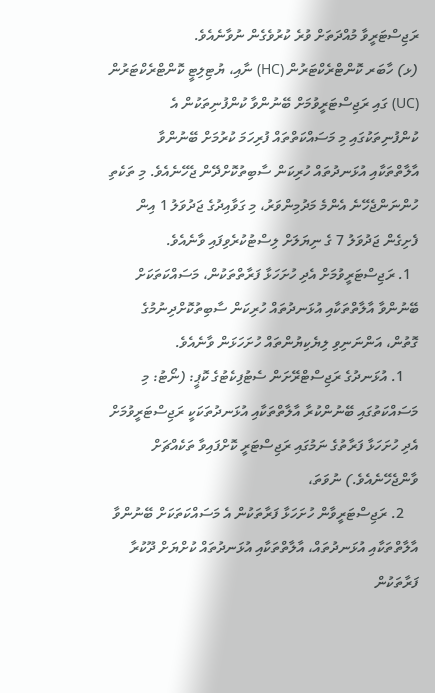ރަޖިސްޓަރީވާ މުއްދަތަށް ވުރެ ކުރުވެގެން ނުވާނެއެވެ.
(ޅ) ހާބަރ ކޮންޓްރެކްޓަރުން (HC) ނާއި، ޔުޓިލިޓީ ކޮންޓްރެކްޓަރުން (UC) ގައި ރަޖިސްޓަރީވުމަށް ބޭނުންވާ ކުންފުނިތަކުން އެ ކުންފުނިތަކުގައި މި މަސައްކަތްތައް ފުރިހަމަ ކުރުމަށް ބޭނުންވާ އާލާތްތަކާއި އުޅަނދުތައް ހުރިކަން ސާބިތުކޮށްދޭން ޖެހޭނެއެވެ. މި ތަކެތި ހުންނަންޖެހޭނެ އެންމެ މަދުމިންވަރު، މި ގަވާއިދުގެ ޖަދުވަލު 1 އިން ފެށިގެން ޖަދުވަލު 7 ގެ ނިޔަލަށް ލިސްޓުކުރެވިފައި ވާނެއެވެ.
  1. ރަޖިސްޓަރީވުމަށް އެދި ހުށަހަޅާ ފަރާތްތަކުން، މަސައްކަތަކަށް ބޭނުންވާ އާލާތްތަކާއި އުޅަނދުތައް ހުރިކަން ސާބިތުކޮށްދިނުމުގެ ގޮތުން، އަންނަނިވި ލިޔެކިޔުންތައް ހުށަހަޅަން ވާނެއެވެ.
    1. އުޅަނދުގެ ރަޖިސްޓްރޭށަން ސެޓުފިކެޓުގެ ކޮޕީ: (ނޯޓު: މި މަސައްކަތުގައި ބޭނުންކުރާ އާލާތްތަކާއި އުޅަނދުތަކަކީ ރަޖިސްޓަރީވުމަށް އެދި ހުށަހަޅާ ފަރާތުގެ ނަމުގައި ރަޖިސްޓަރީ ކޮށްފައިވާ ތަކެއްޗަށް ވާންޖެހޭނެއެވެ.) ނުވަތަ،
    2. ރަޖިސްޓަރީވާން ހުށަހަޅާ ފަރާތަކުން އެ މަސައްކަތަކަށް ބޭނުންވާ އާލާތްތަކާއި އުޅަނދުތައް، އާލާތްތަކާއި އުޅަނދުތައް ކުށްޔަށް ދޫކުރާ ފަރާތަކުން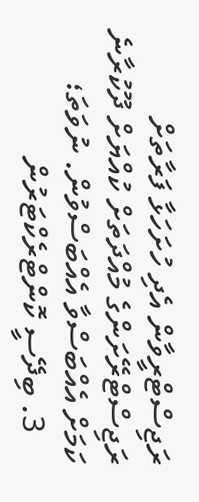ރަޖިސްޓްރީވާން އެދި ހުށަހަޅާ ފަރާތަށް ރަޖިސްޓްރޭށަންގެ މުއްދަތަށް ކުއްޔަށް ދޫކުރާނެ ކަމަށް އެއްބަސްވާ އެއްބަސްވުން. ނުވަތަ؛
    3. ބިދޭސީ ކޮންޓްރެކްޓަރުން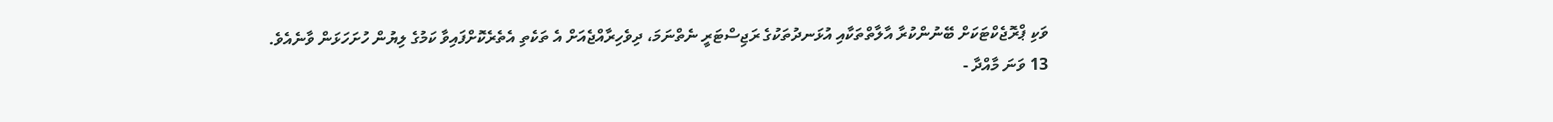ވަކި ޕްރޮޖެކްޓަކަށް ބޭނުންކުރާ އާލާތްތަކާއި އުޅަނދުތަކުގެ ރަޖިސްޓަރީ ނެތްނަމަ، ދިވެހިރާއްޖެއަށް އެ ތަކެތި އެތެރެކޮށްފައިވާ ކަމުގެ ލިޔުން ހުށަހަޅަން ވާނެއެވެ.
13 ވަނަ މާއްދާ -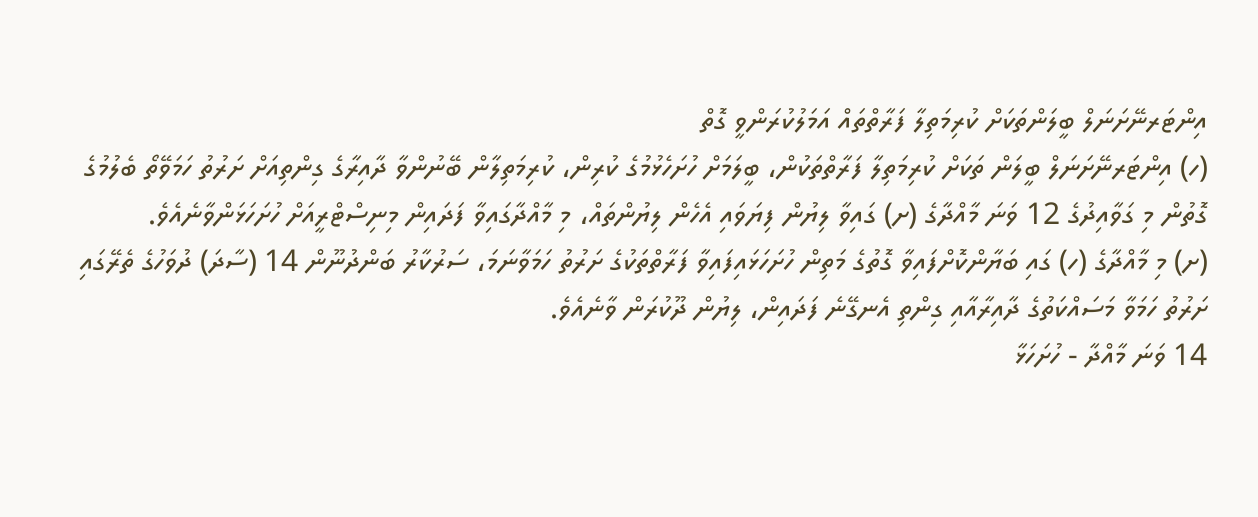އިންޓަރނޭށަނަލް ބީލަންތަކަށް ކުރިމަތިލާ ފަރާތްތައް އަމަލުކުރަންވީ ގޮތް
(ހ) އިންޓަރނޭށަނަލް ބީލަން ތަކަށް ކުރިމަތިލާ ފަރާތްތަކުން، ބީލަމަށް ހުށަހެޅުމުގެ ކުރިން، ކުރިމަތިލާން ބޭނުންވާ ދާއިރާގެ ގިންތިއަށް ށަރުތު ހަމަވޭތޯ ބެލުމުގެ ގޮތުން މި ގަވާއިދުގެ 12 ވަނަ މާއްދާގެ (ށ) ގައިވާ ލިޔުން ފިޔަވައި އެހެން ލިޔުންތައް، މި މާއްދާގައިވާ ފަދައިން މިނިސްޓްރީއަށް ހުށަހަޅަންވާނެއެވެ.
(ށ) މި މާއްދާގެ (ހ) ގައި ބަޔާންކޮށްފައިވާ ގޮތުގެ މަތިން ހުށަހަޅައިފައިވާ ފަރާތްތަކުގެ ށަރުތު ހަމަވާނަމަ، ސަރުކާރު ބަންދުނޫން 14 (ސާދަ) ދުވަހުގެ ތެރޭގައި ށަރުތު ހަމަވާ މަސައްކަތުގެ ދާއިރާއާއި ގިންތި އެނގޭނެ ފަދައިން، ލިޔުން ދޫކުރަން ވާނެއެވެ.
14 ވަނަ މާއްދާ - ހުށަހަޅާ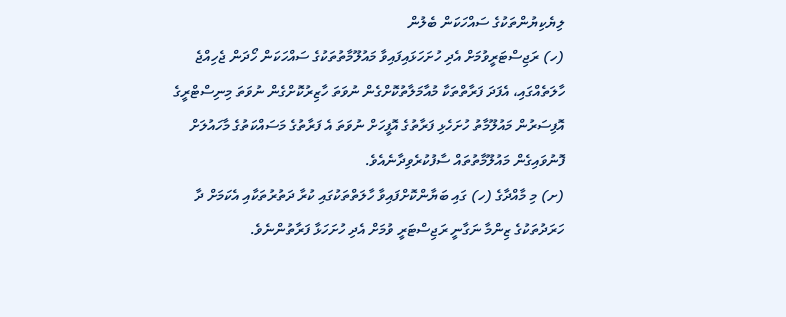ލިޔެކިޔުންތަކުގެ ސައްހަކަން ބެލުން
(ހ) ރަޖިސްޓަރީވުމަށް އެދި ހުށަހަޅައިފައިވާ މައުލޫމާތުތަކުގެ ސައްހަކަން ހޯދަން ޖެހިއްޖެ ހާލަތެއްގައި، އެފަދަ ފަރާތްތަކާ މުއާމަލާތުކޮށްގެން ނުވަތަ ހާޒިރުކޮށްގެން ނުވަތަ މިނިސްޓްރީގެ އޮފިސަރުން މައުލޫމާތު ހުށަހެޅި ފަރާތުގެ އޮފީހަށް ނުވަތަ އެ ފަރާތުގެ މަސައްކަތުގެ މާހައުލަށް ފޮނުވައިގެން މައުލޫމާތުތައް ސާފުކުރެވިދާނެއެވެ.
(ށ) މި މާއްދާގެ (ހ) ގައި ބަޔާންކޮށްފައިވާ ހާލަތްތަކުގައި ކުރާ ދަތުރުތަކާއި އެކަމަށް ދާ ހަރަދުތަކުގެ ޒިންމާ ނަގާނީ ރަޖިސްޓަރީ ވުމަށް އެދި ހުށަހަޅާ ފަރާތުންނެވެ.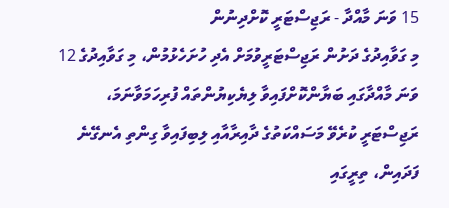15 ވަނަ މާއްދާ - ރަޖިސްޓަރީ ކޮށްދިނުން
މި ގަވާއިދުގެ ދަށުން ރަޖިސްޓަރީވުމަށް އެދި ހުށަހެޅުމުން، މި ގަވާއިދުގެ 12 ވަނަ މާއްދާގައި ބަޔާންކޮށްފައިވާ ލިޔެކިޔުންތައް ފުރިހަމަވާނަމަ، ރަޖިސްޓަރީ ކުރެވޭ މަސައްކަތުގެ ދާއިރާއާއި ލިބިފައިވާ ގިންތި އެނގޭނެ ފަދައިން، ތިރީގައި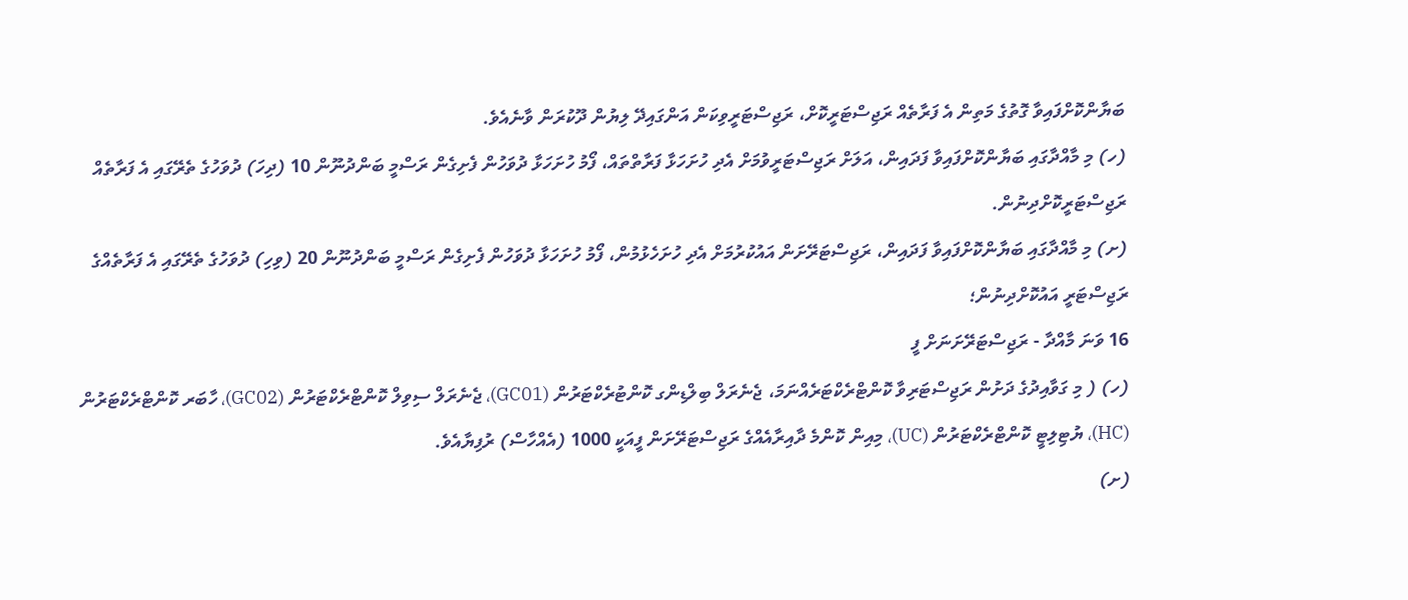ބަޔާންކޮށްފައިވާ ގޮތުގެ މަތިން އެ ފަރާތެއް ރަޖިސްޓަރީކޮށް، ރަޖިސްޓަރީވިކަން އަންގައިދޭ ލިޔުން ދޫކުރަން ވާނެއެވެ.
(ހ) މި މާއްދާގައި ބަޔާންކޮށްފައިވާ ފަދައިން، އަލަށް ރަޖިސްޓަރީވުމަށް އެދި ހުށަހަޅާ ފަރާތްތައް، ފޯމު ހުށަހަޅާ ދުވަހުން ފެށިގެން ރަސްމީ ބަންދުނޫން 10 (ދިހަ) ދުވަހުގެ ތެރޭގައި އެ ފަރާތެއް ރަޖިސްޓަރީކޮށްދިނުން.
(ށ) މި މާއްދާގައި ބަޔާންކޮށްފައިވާ ފަދައިން، ރަޖިސްޓަރޭށަން އައުކުރުމަށް އެދި ހުށަހެޅުމުން، ފޯމު ހުށަހަޅާ ދުވަހުން ފެށިގެން ރަސްމީ ބަންދުނޫން 20 (ވިހި) ދުވަހުގެ ތެރޭގައި އެ ފަރާތެއްގެ ރަޖިސްޓަރީ އައުކޮށްދިނުން؛
16 ވަނަ މާއްދާ - ރަޖިސްޓަރޭށަނަށް ފީ
(ހ) ( މި ގަވާއިދުގެ ދަށުން ރަޖިސްޓަރިވާ ކޮންޓްރެކްޓަރެއްނަމަ، ޖެނެރަލް ބިލްޑިންގ ކޮންޓުރެކްޓަރުން (GC01)، ޖެނެރަލް ސިވިލް ކޮންޓްރެކްޓަރުން (GC02)، ހާބަރ ކޮންޓްރެކްޓަރުން (HC)، ޔުޓިލިޓީ ކޮންޓްރެކްޓަރުން (UC)، މިއިން ކޮންމެ ދާއިރާއެއްގެ ރަޖިސްޓަރޭށަން ފީއަކީ 1000 (އެއްހާސް) ރުފިޔާއެވެ.
(ށ)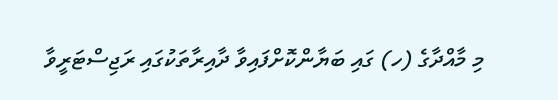މި މާއްދާގެ (ހ) ގައި ބަޔާންކޮށްފައިވާ ދާއިރާތަކުގައި ރަޖިސްޓަރީވާ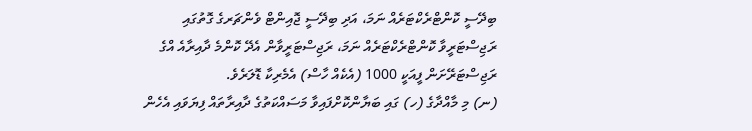ބިދޭސީ ކޮންޓްރެކްޓަރެއް ނަމަ، އަދި ބިދޭސީ ޖޮއިންޓް ވެންޗަރގެ ގޮތުގައި ރަޖިސްޓަރީވާ ކޮންޓްރެކްޓަރެއް ނަމަ، ރަޖިސްޓަރީވާން އެދޭ ކޮންމެ ދާއިރާއެ އްގެ ރަޖިސްޓަރޭށަން ފީއަކީ 1000 (އެކެއް ހާސް) އެމެރިކާ ޑޮލަރެވެ.
(ނ) މި މާއްދާގެ (ހ) ގައި ބަޔާންކޮށްފައިވާ މަސައްކަތުގެ ދާއިރާތައް ފިޔަވައި އެހެން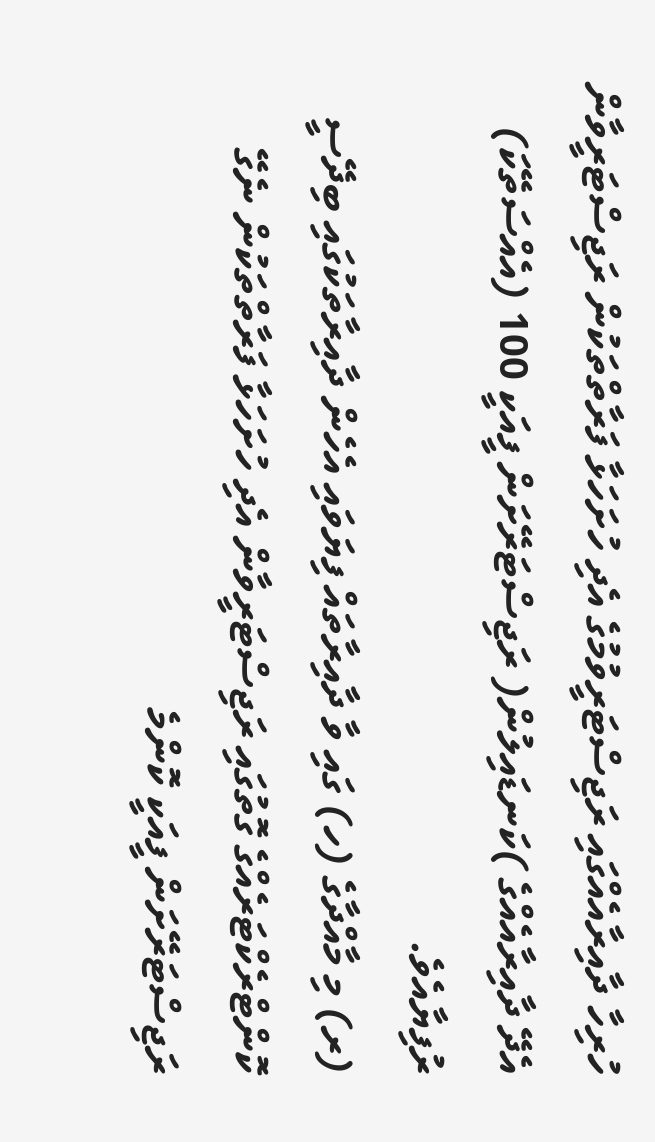ހުރިހާ ދާއިރާއެއްގައި ރަޖިސްޓަރީވުމުގެ އެދި ހުށަހަޅާ ފަރާތްތަކުން ރަޖިސްޓަރީވާން އެދޭ ދާއިރާއެއްގެ )ކަނޑައިލުން( ރަޖިސްޓަރޭށަން ފީއަކީ 100 (އެއްސަތޭކަ) ރުފިޔާއެވެ.
(ރ) މި މާއްދާގެ (ހ) ގައި ވާ ދާއިރާތައް ފިޔަވައި އެހެން ދާއިރާތަކުގައި ބިދޭސީ ކޮންޓްރެކްޓަރެއްގެ ގޮތުގައި ރަޖިސްޓަރީވާން އެދި ހުށަހަޅާ ފަރާތްތަކުން ނެގޭ ރަޖިސްޓަރޭށަން ފީއަކީ ކޮންމެ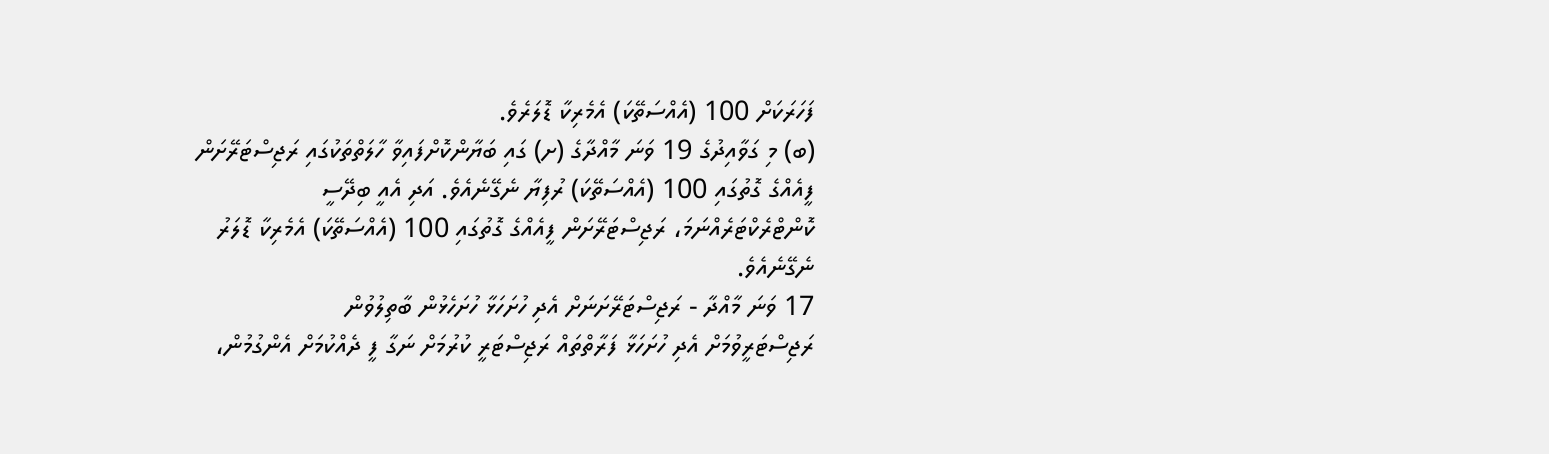ފަހަރަކަށް 100 (އެއްސަތޭކަ) އެމެރިކާ ޑޮލަރެވެ.
(ބ) މި ގަވާއިދުގެ 19 ވަނަ މާއްދާގެ (ށ) ގައި ބަޔާންކޮށްފައިވާ ހާލަތްތަކުގައި ރަޖިސްޓަރޭށަން ފީއެއްގެ ގޮތުގައި 100 (އެއްސަތޭކަ) ރުފިޔާ ނެގޭނެއެވެ. އަދި އެއީ ބިދޭސީ ކޮންޓްރެކްޓަރެއްނަމަ، ރަޖިސްޓަރޭށަން ފީއެއްގެ ގޮތުގައި 100 (އެއްސަތޭކަ) އެމެރިކާ ޑޮލަރު ނެގޭނެއެވެ.
17 ވަނަ މާއްދާ - ރަޖިސްޓަރޭށަނަށް އެދި ހުށަހަޅާ ހުށަހެޅުން ބާތިލުވުން
ރަޖިސްޓަރީވުމަށް އެދި ހުށަހަޅާ ފަރާތްތައް ރަޖިސްޓަރީ ކުރުމަށް ނަގާ ފީ ދެއްކުމަށް އެންގުމުން،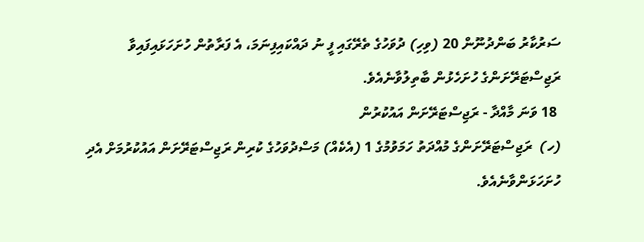ސަރުކާރު ބަންދުނޫން 20 (ވިހި) ދުވަހުގެ ތެރޭގައި ފީ ނު ދައްކައިފިނަމަ، އެ ފަރާތުން ހުށަހަޅައިފައިވާ ރަޖިސްޓަރޭށަންގެ ހުށަހެޅުން ބާތިލުވާނެއެވެ.
 18 ވަނަ މާއްދާ - ރަޖިސްޓަރޭށަން އައުކުރުން
(ހ)  ރަޖިސްޓަރޭށަންގެ މުއްދަތު ހަމަވުމުގެ 1 (އެކެއް) މަސްދުވަހުގެ ކުރިން ރަޖިސްޓަރޭށަން އައުކުރުމަށް އެދި ހުށަހަޅަންވާނެއެވެ.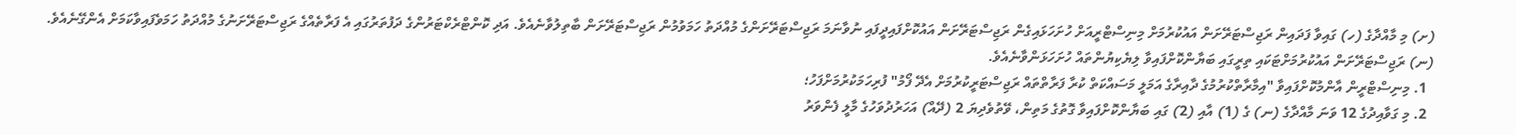(ށ) މި މާއްދާގެ (ހ) ގައިވާ ފަދައިން ރަޖިސްޓަރޭށަން އައުކުރުމަށް މިނިސްޓްރީއަށް ހުށަހަޅައިގެން ރަޖިސްޓަރޭށަން އައުކޮށްފައިދީފައި ނުވާނަމަ ރަޖިސްޓަރޭށަންގެ މުއްދަތު ހަމަވުމުން ރަޖިސްޓަރޭށަން ބާތިލުވާނެއެވެ. އަދި ކޮންޓްރެކްޓަރުންގެ ދަފުތަރުގައި އެ ފަރާތެއްގެ ރަޖިސްޓަރޭށަނުގެ މުއްދަތު ހަމަވެފައިވާކަމަށް އެންގޭނެއެވެ.
(ނ) ރަޖިސްޓަރޭށަން އައުކުރުމަށްޓަކައި ތިރީގައި ބަޔާންކޮށްފައިވާ ލިޔެކިޔުންތައް ހުށަހަޅަންވާނެއެވެ.
  1. މިނިސްޓްރީން އާންމުކޮށްފައިވާ "އިމާރާތްކުރުމުގެ ދާއިރާގެ އަމަލީ މަސައްކަތް ކުރާ ފަރާތްތައް ރަޖިސްޓަރީކުރުމަށް އެދޭ ފޯމު" ފުރިހަމަކުރުމަށްފަހު؛
  2. މި ގަވާއިދުގެ 12 ވަނަ މާއްދާގެ (ނ) ގެ (1) އާއި (2) ގައި ބަޔާންކޮށްފައިވާ ގޮތުގެ މަތިން، ވޭތުވެދިޔަ 2 (ދޭއް) އަހަރުދުވަހުގެ މާލީ ފެންވަރު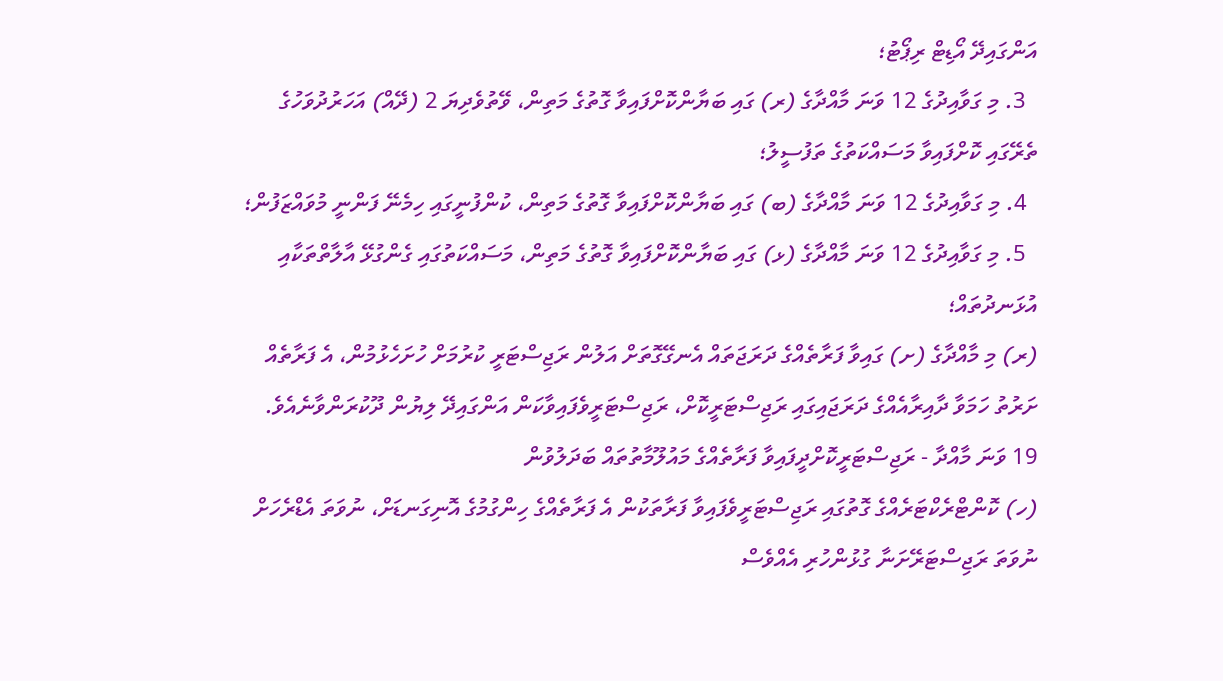އަންގައިދޭ އޯޑިޓް ރިޕޯޓު؛
  3. މި ގަވާއިދުގެ 12 ވަނަ މާއްދާގެ (ރ) ގައި ބަޔާންކޮށްފައިވާ ގޮތުގެ މަތިން، ވޭތުވެދިޔަ 2 (ދޭއް) އަހަރުދުވަހުގެ ތެރޭގައި ކޮށްފައިވާ މަސައްކަތުގެ ތަފުސީލު؛
  4. މި ގަވާއިދުގެ 12 ވަނަ މާއްދާގެ (ބ) ގައި ބަޔާންކޮށްފައިވާ ގޮތުގެ މަތިން، ކުންފުނީގައި ހިމެނޭ ފަންނީ މުވައްޒަފުން؛
  5. މި ގަވާއިދުގެ 12 ވަނަ މާއްދާގެ (ޅ) ގައި ބަޔާންކޮށްފައިވާ ގޮތުގެ މަތިން، މަސައްކަތުގައި ގެންގުޅޭ އާލާތްތަކާއި އުޅަނދުތައް؛
(ރ) މި މާއްދާގެ (ށ) ގައިވާ ފަރާތެއްގެ ދަރަޖަތައް އެނގޭގޮތަށް އަލުން ރަޖިސްޓަރީ ކުރުމަށް ހުށަހެޅުމުން، އެ ފަރާތެއް ށަރުތު ހަމަވާ ދާއިރާއެއްގެ ދަރަޖައިގައި ރަޖިސްޓަރީކޮށް، ރަޖިސްޓަރީވެފައިވާކަން އަންގައިދޭ ލިޔުން ދޫކުރަންވާނެއެވެ.
19 ވަނަ މާއްދާ - ރަޖިސްޓަރީކޮށްދީފައިވާ ފަރާތެއްގެ މައުލޫމާތުތައް ބަދަލުވުން
(ހ) ކޮންޓްރެކްޓަރެއްގެ ގޮތުގައި ރަޖިސްޓަރީވެފައިވާ ފަރާތަކުން އެ ފަރާތެއްގެ ހިންގުމުގެ އޮނިގަނޑަށް، ނުވަތަ އެޑްރެހަށް ނުވަތަ ރަޖިސްޓަރޭށަނާ ގުޅުންހުރި އެއްވެސް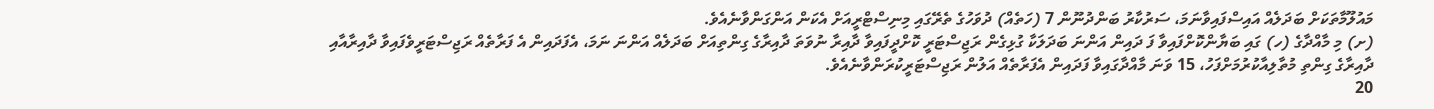މައުލޫމާތަކަށް ބަދަލެއް އައިސްފައިވާނަމަ، ސަރުކާރު ބަންދުނޫން 7 (ހަތެއް) ދުވަހުގެ ތެރޭގައި މިނިސްޓްރީއަށް އެކަން އަންގަންވާނެއެވެ.
(ށ) މި މާއްދާގެ (ހ) ގައި ބަޔާންކޮށްފައިވާ ފަ ދައިން އަންނަ ބަދަލަކާ ގުޅިގެން ރަޖިސްޓަރީ ކޮށްދީފައިވާ ދާއިރާ ނުވަތަ ދާއިރާގެ ގިންތިއަށް ބަދަލެއް އަންނަ ނަމަ، އެފަދައިން އެ ފަރާތެއް ރަޖިސްޓަރީވެފައިވާ ދާއިރާއާއި ދާއިރާގެ ގިންތި މުތާލިއާކުރުމަށްފަހު، 15 ވަނަ މާއްދާގައިވާ ފަދައިން އެފަރާތެއް އަލުން ރަޖިސްޓަރީކުރަންވާނެއެވެ.
20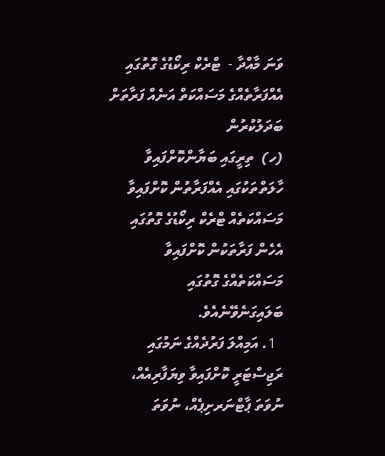ވަނަ މާއްދާ -  ޓްރެކް ރިކޯޑުގެ ގޮތުގައި އެއްފަރާތެއްގެ މަސައްކަތް އަނެއް ފަރާތަށް ބަދަލުކުރުން
(ހ)  ތިރީގައި ބަޔާންކޮށްފައިވާ ހާލަތްތަކުގައި އެއްފަރާތުން ކޮށްފައިވާ މަސައްކަތެއް ޓްރެކް ރިކޯޑުގެ ގޮތުގައި އެހެން ފަރާތަކުން ކޮށްފައިވާ މަސައްކަތެއްގެ ގޮތުގައި ބަލައިގަނެވޭނެއެވެ.
  1. އަމިއްލަ ފަރުދެއްގެ ނަމުގައި ރަޖިސްޓަރީ ކޮށްފައިވާ ވިޔަފާރިއެއް، ނުވަތަ ޕާޓްނަރށިޕެއް، ނުވަތަ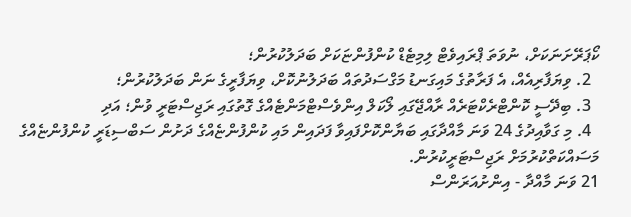ކޯޕަރޭށަނަކަށް، ނުވަތަ ޕްރައިވެޓް ލިމިޓެޑް ކުންފުންޏަކަށް ބަދަލުކުރުން؛
  2. ވިޔަފާރިއެއް، އެ ފަރާތުގެ މައިގަނޑު މަގްސަދުތައް ބަދަލުނުކޮށް، ވިޔަފާރީގެ ނަން ބަދަލުކުރުން؛
  3. ބިދޭސީ ކޮންޓްރެކްޓަރެއް ރާއްޖޭގައި ލޯކަލް އިންވެސްޓްމަންޓެއްގެ ގޮތުގައި ރަޖިސްޓަރީ ވުން؛ އަދި
  4. މި ގަވާއިދުގެ 24 ވަނަ މާއްދާގައި ބަޔާންކޮށްފައިވާ ފަދައިން މައި ކުންފުންޏެއްގެ ދަށުން ސަބްސިޑަރީ ކުންފުންޏެއްގެ މަސައްކަތްކުރުމަށް ރަޖިސްޓަރީކުރުން.
21 ވަނަ މާއްދާ - އިންށުއަރަންސް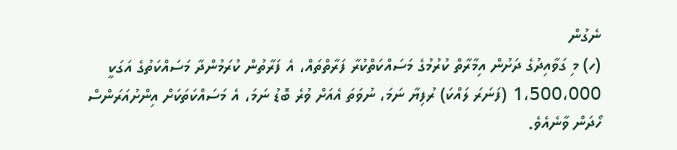ނެގުން
(ހ) މި ގަވާއިދުގެ ދަށުން އިމާރާތް ކުރުމުގެ މަސައްކަތްކުރާ ފަރާތްތައް، އެ ފަރާތުން ކުރަމުންދާ މަސައްކަތުގެ އަގަކީ 1،500،000 (ފަނަރަ ލައްކަ) ރުފިޔާ ނަމަ، ނުވަތަ އެއަށް ވުރެ ބޮޑު ނަމަ، އެ މަސައްކަތަކަށް އިންށުއަރަންސް ހޯދަން ވާނެއެވެ.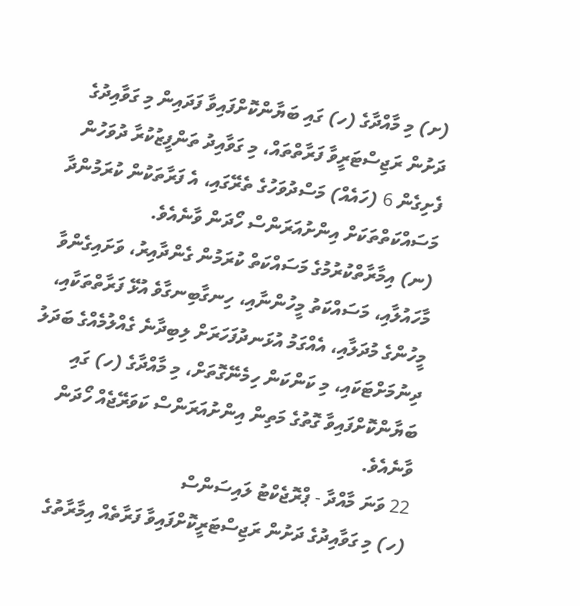(ށ) މި މާއްދާގެ (ހ) ގައި ބަޔާންކޮށްފައިވާ ފަދައިން މި ގަވާއިދުގެ ދަށުން ރަޖިސްޓަރީވާ ފަރާތްތައް، މި ގަވާއިދު ތަންފީޒުކުރާ ދުވަހުން ފެށިގެން 6 (ހައެއް) މަސްދުވަހުގެ ތެރޭގައި، އެ ފަރާތަކުން ކުރަމުންދާ މަސައްކަތްތަކަށް އިންށުއަރަންސް ހޯދަން ވާނެއެވެ.
(ނ) އިމާރާތްކުރުމުގެ މަސައްކަތް ކުރަމުން ގެންދާއިރު، ވަށައިގެންވާ މާހައުލާއި، މަސައްކަތު މީހުންނާއި، ހިނގާބިނގާވެ އުޅޭ ފަރާތްތަކާއި، މީހުންގެ މުދަލާއި، އެއްގަމު އުޅަނދުފަހަރަށް ލިބިދާނެ ގެއްލުމެއްގެ ބަދަލު ދިނުމަށްޓަކައި، މި ކަންކަން ހިމެނޭގޮތަށް، މި މާއްދާގެ (ހ) ގައި ބަޔާންކޮށްފައިވާ ގޮތުގެ މަތިން އިންށުއަރަންސް ކަވަރޭޖެއް ހޯދަން ވާނެއެވެ.
22 ވަނަ މާއްދާ - ޕްރޮޖެކްޓު ލައިސަންސް
(ހ) މި ގަވާއިދުގެ ދަށުން ރަޖިސްޓަރީކޮށްފައިވާ ފަރާތެއް އިމާރާތުގެ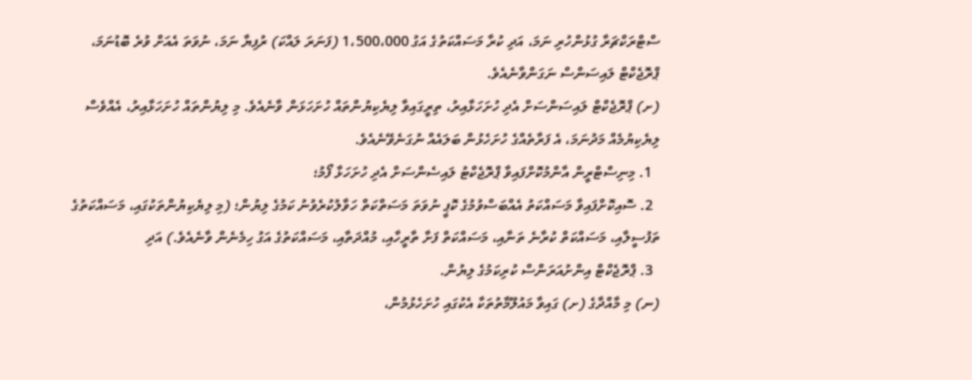ސްޓްރަކްޗަރާ ގުޅުންހުރި ނަމަ، އަދި ކުރާ މަސައްކަތުގެ އަގު 1،500،000 (ފަނަރަ ލައްކަ) ރުފިޔާ ނަމަ، ނުވަތަ އެއަށް ވުރެ ބޮޑުނަމަ، ޕްރޮޖެކްޓް ލައިސަންސް ނަގަންވާނެއެވެ.
(ށ) ޕްރޮޖެކްޓް ލައިސަންސަށް އެދި ހުށަހަޅާއިރު، ތިރީގައިވާ ލިޔެކިޔުންތައް ހުށަހަޅަން ވާނެއެވެ. މި ލިޔުންތައް ހުށަހަޅާއިރު، އެއްވެސް ލިޔެކިޔުމެއް މަދުނަމަ، އެ ފަރާތެއްގެ ހުށަހެޅުން ބަލައެއް ނުގަނެވޭނެއެވެ.
  1. މިނިސްޓްރީން އާންމުކޮށްފައިވާ ޕްރޮޖެކްޓު ލައިސެންސަށް އެދި ހުށަހަޅާ ފޯމު؛
  2. ސޮއިކޮށްފައިވާ މަސައްކަތު އެއްބަސްވުމުގެ ކޮޕީ ނުވަތަ މަސަތްކަތް ހަވާލުކުރެވުނު ކަމުގެ ލިޔުން؛ (މި ލިޔެކިޔުންތަކުގައި، މަސައްކަތުގެ ތަފުސީލާއި، މަސައްކަތް ކުރާނެ ތަނާއި، މަސައްކަތް ފަށާ ތާރީހާއި، މުއްދަތާއި، މަސައްކަތުގެ އަގު ހިމެނެން ވާނެއެވެ.) އަދި
  3. ޕްރޮޖެކްޓް އިންށުއަރަންސް ކުރިކަމުގެ ލިޔުން.
(ނ) މި މާއްދާގެ (ށ) ގައިވާ މައުލޫމާތުތަކާ އެކުގައި ހުށަހެޅުމުން،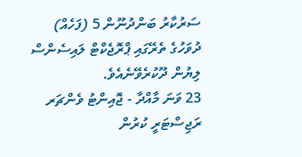ސަރުކާރު ބަންދުނޫން 5 (ފަހެއް) ދުވަހުގެ ތެރޭގައި ޕްރޮޖެކްޓް ލައިސެންސް ލިޔުން ދޫކުރެވޭނެއެވެ.
23 ވަނަ މާއްދާ - ޖޮއިންޓު ވެންޗަރ ރަޖިސްޓަރީ ކުރުން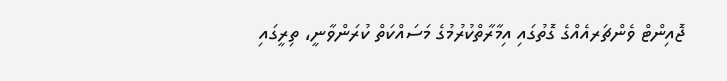ޖޮއިންޓް ވެންޗަރއެއްގެ ގޮތުގައި އިމާރާތްކުރުމުގެ މަސައްކަތް ކުރަންވާނީ، ތިރީގައި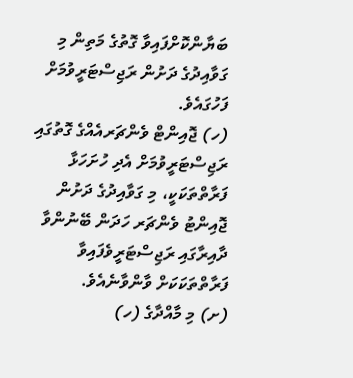ބަޔާންކޮށްފައިވާ ގޮތުގެ މަތިން މި ގަވާއިދުގެ ދަށުން ރަޖިސްޓަރީވުމަށް ފަހުގައެވެ.
(ހ) ޖޮއިންޓް ވެންޗަރއެއްގެ ގޮތުގައި ރަޖިސްޓަރީވުމަށް އެދި ހުށަހަޅާ ފަރާތްތަކަކީ، މި ގަވާއިދުގެ ދަށުން ޖޮއިންޓު ވެންޗަރ ހަދަން ބޭނުންވާ ދާއިރާގައި ރަޖިސްޓަރީވެފައިވާ ފަރާތްތަކަކަށް ވާންވާނެއެވެ.
(ށ) މި މާއްދާގެ (ހ)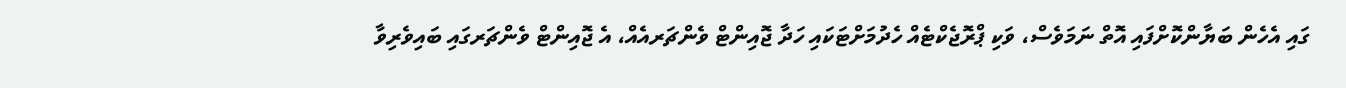ގައި އެހެން ބަޔާންކޮށްފައި އޮތް ނަމަވެސް، ވަކި ޕްރޮޖެކްޓެއް ހެދުމަށްޓަކައި ހަދާ ޖޮއިންޓް ވެންޗަރއެއް، އެ ޖޮއިންޓް ވެންޗަރގައި ބައިވެރިވާ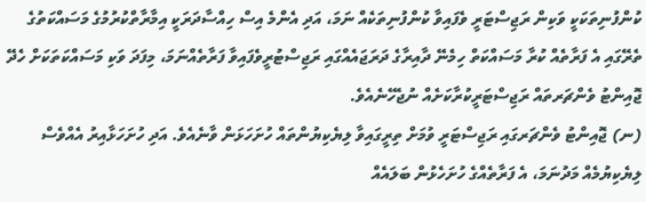ކުންފުނިތަކަކީ ވަކިން ރަޖިސްޓަރީ ވެފައިވާ ކުންފުނިތަކެއް ނަމަ، އަދި އެންމެ އިސް ހިއްސާދަރަކީ އިމާރާތްކުރުމުގެ މަސައްކަތުގެ ތެރޭގައި އެ ފަރާތެއް ކުރާ މަސައްކަތް ހިމެނޭ ދާއިރާގެ ދަރަޖައެއްގައި ރަޖިސްޓުރީވެފައިވާ ފަރާތެއްނަމަ، މިފަދަ ވަކި މަސައްކަތަކަށް ހެދޭ ޖޮއިންޓު ވެންޗަރތައް ރަޖިސްޓަރީކުރާކަށެއް ނުޖެހޭނެއެވެ.
(ނ) ޖޮއިންޓު ވެންޗަރގައި ރަޖިސްޓަރީ ވުމަށް ތިރީގައިވާ ލިޔެކިޔުންތައް ހުށަހަޅަން ވާނެއެވެ. އަދި ހުށަހަޅާއިރު އެއްވެސް ލިޔެކިޔުމެއް މަދުނަމަ، އެ ފަރާތެއްގެ ހުށަހެޅުން ބަލައެއް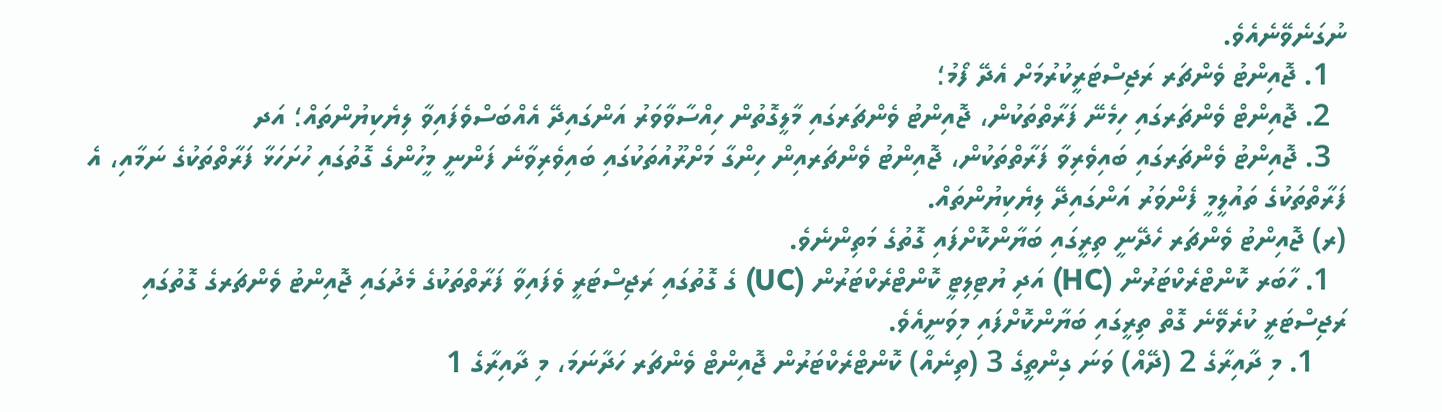ނުގަނެވޭނެއެވެ.
  1. ޖޮއިންޓު ވެންޗަރ ރަޖިސްޓަރީކުރުމަށް އެދޭ ފޯމު؛
  2. ޖޮއިންޓް ވެންޗަރގައި ހިމެނޭ ފަރާތްތަކުން، ޖޮއިންޓު ވެންޗަރގައި މާލީގޮތުން ހިއްސާވާވަރު އަންގައިދޭ އެއްބަސްވެފައިވާ ލިޔެކިޔުންތައް؛ އަދ
  3. ޖޮއިންޓު ވެންޗަރގައި ބައިވެރިވާ ފަރާތްތަކުން، ޖޮއިންޓު ވެންޗަރއިން ހިންގާ މަށްރޫއުތަކުގައި ބައިވެރިވާނެ ފަންނީ މީހުންގެ ގޮތުގައި ހުށަހަޅާ ފަރާތްތަކުގެ ނަމާއި، އެ ފަރާތްތަކުގެ ތައުލީމީ ފެންވަރު އަންގައިދޭ ލިޔެކިޔުންތައް.
(ރ) ޖޮއިންޓު ވެންޗަރ ހެދޭނީ ތިރީގައި ބަޔާންކޮށްފައި ގޮތުގެ މަތިންނެވެ.
  1. ހާބަރ ކޮންޓްރެކްޓަރުން (HC) އަދި ޔުޓިލިޓީ ކޮންޓްރެކްޓަރުން (UC) ގެ ގޮތުގައި ރަޖިސްޓަރީ ވެފައިވާ ފަރާތްތަކުގެ މެދުގައި ޖޮއިންޓު ވެންޗަރގެ ގޮތުގައި ރަޖިސްޓަރީ ކުރެވޭނެ ގޮތް ތިރީގައި ބަޔާންކޮށްފައި މިވަނީއެވެ.
    1. މި ދާއިރާގެ 2 (ދޭއް) ވަނަ ގިންތީގެ 3 (ތިނެއް) ކޮންޓްރެކްޓަރުން ޖޮއިންޓް ވެންޗަރ ހަދާނަމަ، މި ދާއިރާގެ 1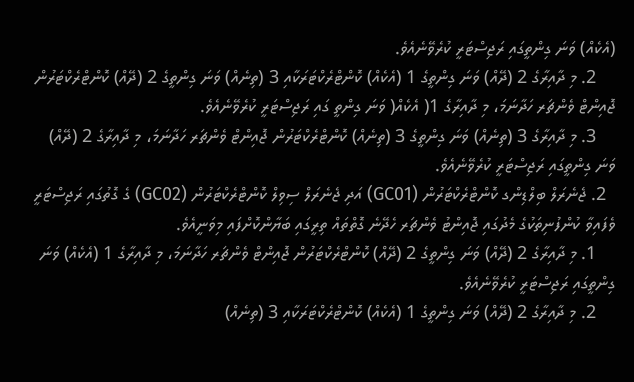(އެކެއް) ވަނަ ގިންތީގައި ރަޖިސްޓަރީ ކުރެވޭނެއެވެ.
    2. މި ދާއިރާގެ 2 (ދޭއް) ވަނަ ގިންތީގެ 1 (އެކެއް) ކޮންޓްރެކްޓަރަކާއި 3 (ތިނެއް) ވަނަ ގިންތީގެ 2 (ދޭއް) ކޮންޓްރެކްޓަރުން ޖޮއިންޓް ވެންޗަރ ހަދާނަމަ، މި ދާއިރާގެ 1( އެކެއް( ވަނަ ގިންތީ ގައި ރަޖިސްޓަރީ ކުރެވޭނެއެވެ.
    3. މި ދާއިރާގެ 3 (ތިނެއް) ވަނަ ގިންތީގެ 3 (ތިނެއް) ކޮންޓްރެކްޓަރުން ޖޮއިންޓް ވެންޗަރ ހަދާނަމަ، މި ދާއިރާގެ 2 (ދޭއް) ވަނަ ގިންތީގައި ރަޖިސްޓަރީ ކުރެވޭނެއެވެ.
  2. ޖެނެރަލް ބިލްޑިންގ ކޮންޓްރެކްޓަރުން (GC01) އަދި ޖެނެރަލް ސިވިލް ކޮންޓްރެކްޓަރުން (GC02) ގެ ގޮތުގައި ރަޖިސްޓަރީ ވެފައިވާ ކުންފުނިތަކުގެ މެދުގައި ޖޮއިންޓު ވެންޗަރ ހެދޭނެ ގޮތްތައް ތިރީގައި ބަޔާންކޮށްފައި މިވަނީއެވެ.
    1. މި ދާއިރާގެ 2 (ދޭއް) ވަނަ ގިންތީގެ 2 (ދޭއް) ކޮންޓްރެކްޓަރުން ޖޮއިންޓް ވެންޗަރ ހަދާނަމަ، މި ދާއިރާގެ 1 (އެކެއް) ވަނަ ގިންތީގައި ރަޖިސްޓަރީ ކުރެވޭނެއެވެ.
    2. މި ދާއިރާގެ 2 (ދޭއް) ވަނަ ގިންތީގެ 1 (އެކެއް) ކޮންޓްރެކްޓަރަކާއި 3 (ތިނެއް)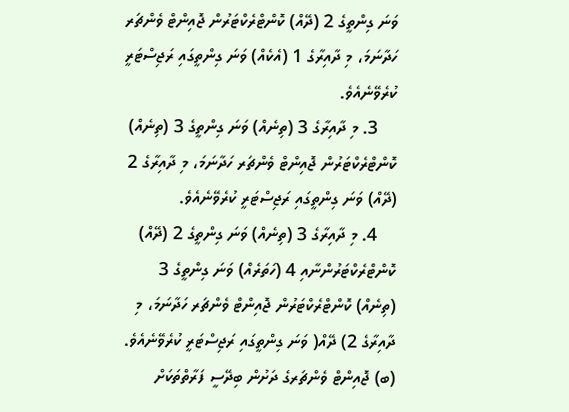ވަނަ ގިންތީގެ 2 (ދޭއް) ކޮންޓްރެކްޓަރުން ޖޮއިންޓް ވެންޗަރ ހަދާނަމަ، މި ދާއިރާގެ 1 (އެކެއް) ވަނަ ގިންތީގައި ރަޖިސްޓަރީ ކުރެވޭނެއެވެ.
    3. މި ދާއިރާގެ 3 (ތިނެއް) ވަނަ ގިންތީގެ 3 (ތިނެއް) ކޮންޓްރެކްޓަރުން ޖޮއިންޓް ވެންޗަރ ހަދާނަމަ، މި ދާއިރާގެ 2 (ދޭއް) ވަނަ ގިންތީގައި ރަޖިސްޓަރީ ކުރެވޭނެއެވެ.
    4. މި ދާއިރާގެ 3 (ތިނެއް) ވަނަ ގިންތީގެ 2 (ދޭއް) ކޮންޓްރެކްޓަރުންނާއި 4 (ހަތަރެއް) ވަނަ ގިންތީގެ 3 (ތިނެއް) ކޮންޓްރެކްޓަރުން ޖޮއިންޓް ވެންޗަރ ހަދާނަމަ، މި ދާއިރާގެ 2) ދޭއް( ވަނަ ގިންތީގައި ރަޖިސްޓަރީ ކުރެވޭނެއެވެ.
(ބ) ޖޮއިންޓް ވެންޗަރގެ ދަށުން ބިދޭސީ ފަރާތްތަކަށް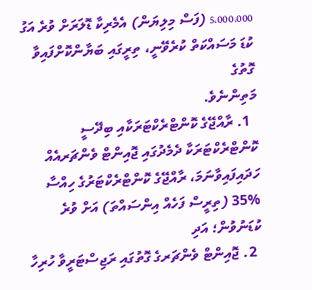5،000،000 (ފަސް މިލިޔަން) އެމެރިކާ ޑޮލަރަށް ވުރެ އަގު ކުޑަ މަސައްކަތް ކުރެވޭނީ، ތިރީގައި ބަޔާންކޮށްފައިވާ ގޮތުގެ
މަތިންނެވެ.
  1. ރާއްޖޭގެ ކޮންޓްރެކްޓަރަކާއި ބިދޭސީ ކޮންޓްރެކްޓަރަކާ ދެމެދުގައި ޖޮއިންޓް ވެންޗަރއެއް ހަދައިފައިވާނަމަ، ރާއްޖޭގެ ކޮންޓްރެކްޓަރުގެ ހިއްސާ %35 (ތިރީސް ފަހެއް އިންސައްތަ) އަށް ވުރެ ކުޑަނުވުން؛ އަދި
  2. ޖޮއިންޓް ވެންޗަރގެ ގޮތުގައި ރަޖިސްޓަރީވާ ހުރިހާ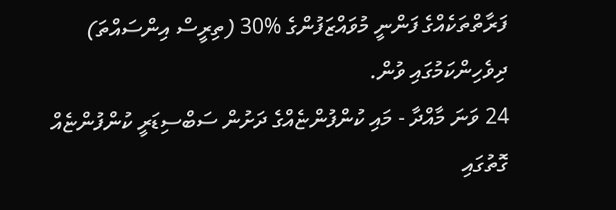ފަރާތްތަކެއްގެ ފަންނީ މުވައްޒަފުންގެ %30 (ތިރީސް އިންސައްތަ) ދިވެހިންކަމުގައި ވުން.
24 ވަނަ މާއްދާ - މައި ކުންފުންޏެއްގެ ދަށުން ސަބްސިޑަރީ ކުންފުންޏެއް ގޮތުގައި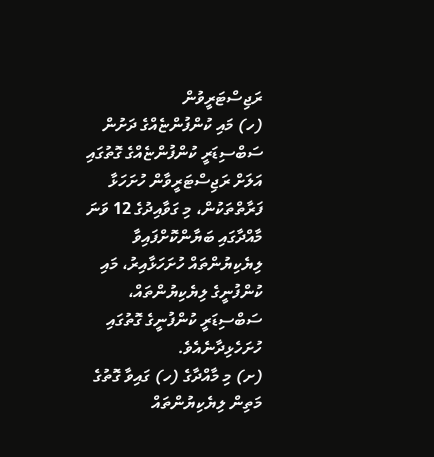ރަޖިސްޓަރީވުން
(ހ) މައި ކުންފުންޏެއްގެ ދަށުން ސަބްސިޑަރީ ކުންފުންޏެއްގެ ގޮތުގައި އަލަށް ރަޖިސްޓަރީވާން ހުށަހަޅާ ފަރާތްތަކުން، މި ގަވާއިދުގެ 12 ވަނަ މާއްދާގައި ބަޔާންކޮށްފައިވާ ލިޔެކިޔުންތައް ހުށަހަޅާއިރު، މައި ކުންފުނީގެ ލިޔެކިޔުންތައް، ސަބްސިޑަރީ ކުންފުނީގެ ގޮތުގައި ހުށަހެޅިދާނެއެވެ.
(ށ) މި މާއްދާގެ (ހ) ގައިވާ ގޮތުގެ މަތިން ލިޔެކިޔުންތައް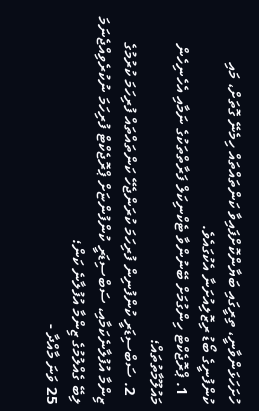ހުށަހަޅަންވާނީ، ތިރީގައި ބަޔާންކޮށްފައިވާ ކަންތައްތައް ހިމެނޭ ގޮތަށް، މައި ކުންފުނީގެ ބޯޑު ރިޒޮލިއުށަނާ އެކުގައެވެ.
  1. ޕްރޮޖެކްޓް ހިންގުމަށް ބޭނުންވާ ޓެކްނިކަލް ފަރާތްތަކުގެ ނަމާއި އެހެނިހެން މައުލޫމާތުތައް؛
  2. ސަބްސިޑަރީ ކުންފުނިން ފުރިހަމަ ކުރަންޖެހޭ ކަންތައްތައް ފުރިހަމަ ކުރުމުގެ ޒިންމާ އުފުލާނެކަމާއި، ސަބްސިޑަރީ ކުންފުންޏަށް ޕްރޮޖެކްޓް ފުރިހަމަ ނުކުރެވިއްޖެނަމަ ލިބޭ ގެއްލުމުގެ ޒިންމާ އުފުލާނެ ކަން؛
25 ވަނަ މާއްދާ -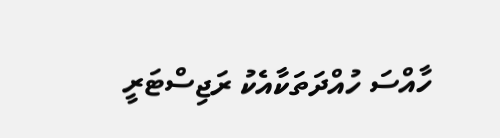ހާއްސަ ހުއްދަތަކާއެކު ރަޖިސްޓަރީ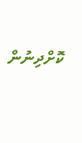ކޮށްދިނުން